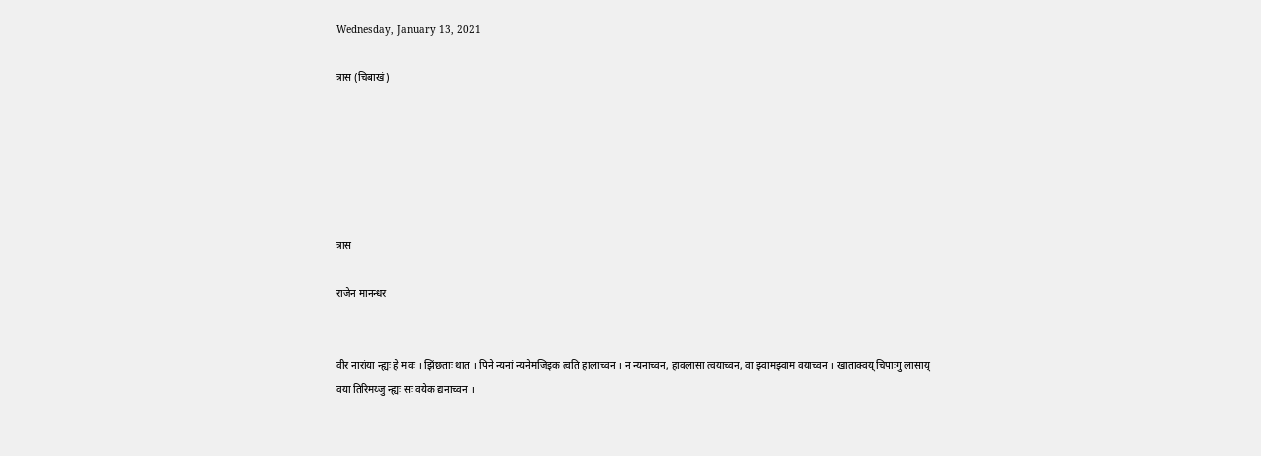Wednesday, January 13, 2021

त्रास (चिबाखं)






त्रास

राजेन मानन्धर


वीर नारांया न्ह्यः हे मवः । झिंछताः थात । पिने न्यनां न्यनेमजिइक त्वति हालाच्वन । न न्यनाच्वन, हावलासा त्वयाच्वन, वा झ्वामझ्वाम वयाच्वन । खाताक्वय् चिपाःगु लासाय् वया तिरिमय्जु न्ह्यः सः वयेक द्यनाच्वन ।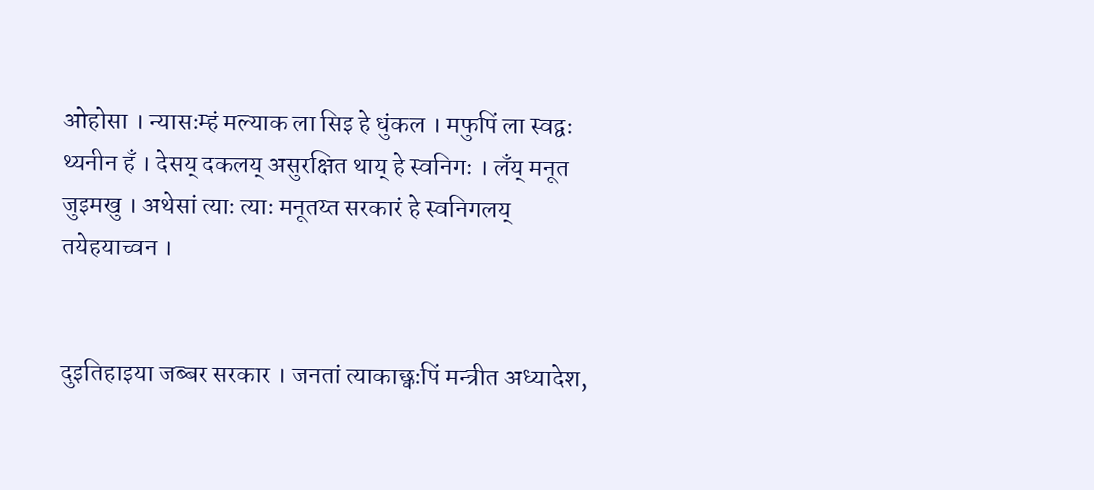ओहोसा । न्यासःम्हं मल्याक ला सिइ हे धुंकल । मफुपिं ला स्वद्वः थ्यनीन हँ । देसय् दकलय् असुरक्षित थाय् हे स्वनिगः । लँय् मनूत जुइमखु । अथेसां त्याः त्याः मनूतय्त सरकारं हे स्वनिगलय् तयेहयाच्वन ।


दुइतिहाइया जब्बर सरकार । जनतां त्याकाछ्वःपिं मन्त्रीत अध्यादेश,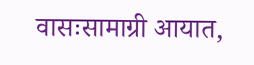वासःसामाग्री आयात,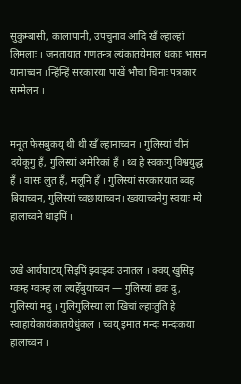सुकुम्बासी, कालापानी, उपचुनाव आदि खँ ल्हाल्हां लिमलाः । जनतायात गणतन्त्र ल्यंकातयेमाल धकाः भासन यानाच्वन ।न्हिंन्हिं सरकारया पाखें भौचा चिनाः पत्रकार सम्मेलन ।


मनूत फेसबुकय् थी थी खँ ल्हानाच्वन । गुलिस्यां चीनं दयेकूगु हँ, गुलिस्यां अमेरिकां हँ । थ्व हे स्वकःगु विश्वयुद्ध हँ । वासः लुत हँ, मलूनि हँ । गुलिस्यां सरकारयात ब्वह बियाच्वन, गुलिस्यां च्वछायाच्वन। ख्वयाच्वनेगु स्वयाः म्ये हालाच्वने धाइपिं ।


उखे आर्यघाटय् सिइपिं झ्वःझ्वः उनातल । क्वय् खुसिइ ग्वःम्ह ग्वःम्ह ला ल्यहेँबुयाच्वन — गुलिस्यां द्यवः दु, गुलिस्यां मदु । गुलिगुलिस्या ला खिचां ल्हाःतुति हे स्वाहायेकायंकातयेधुंकल । च्वय् इमात मन्दः मन्दःकया हालाच्वन ।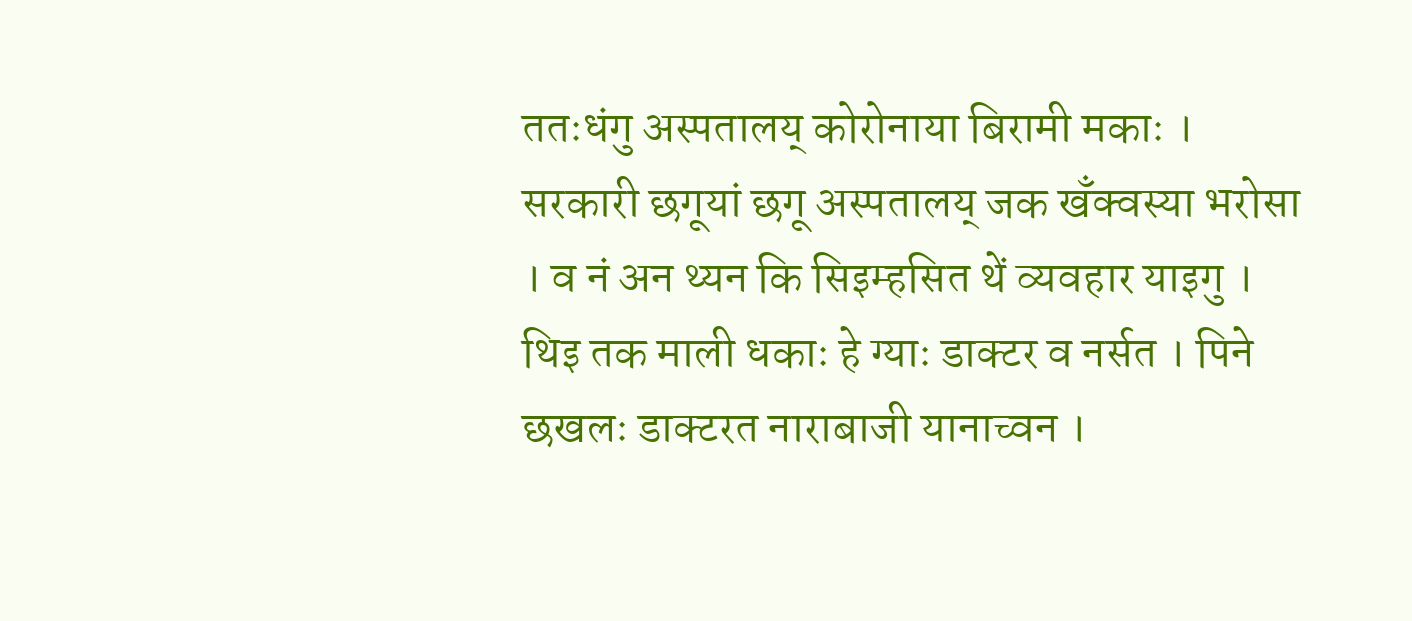ततःधंगु अस्पतालय् कोरोनाया बिरामी मकाः । सरकारी छगूयां छगू अस्पतालय् जक खँक्वस्या भरोसा । व नं अन थ्यन कि सिइम्हसित थें व्यवहार याइगु । थिइ तक माली धकाः हे ग्याः डाक्टर व नर्सत । पिने छखलः डाक्टरत नाराबाजी यानाच्वन ।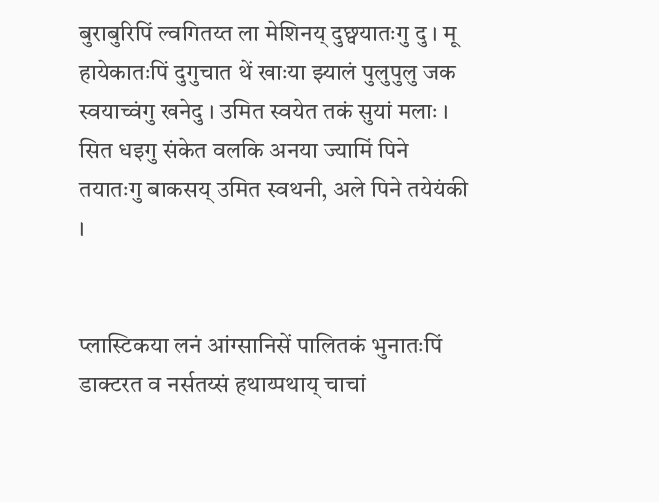बुराबुरिपिं ल्वगितय्त ला मेशिनय् दुछ्वयातःगु दु । मू हायेकातःपिं दुगुचात थें खाःया झ्यालं पुलुपुलु जक स्वयाच्वंगु खनेदु । उमित स्वयेत तकं सुयां मलाः । सित धइगु संकेत वलकि अनया ज्यामिं पिने तयातःगु बाकसय् उमित स्वथनी, अले पिने तयेयंकी ।


प्लास्टिकया लनं आंग्सानिसें पालितकं भुनातःपिं डाक्टरत व नर्सतय्सं हथाय्पथाय् चाचां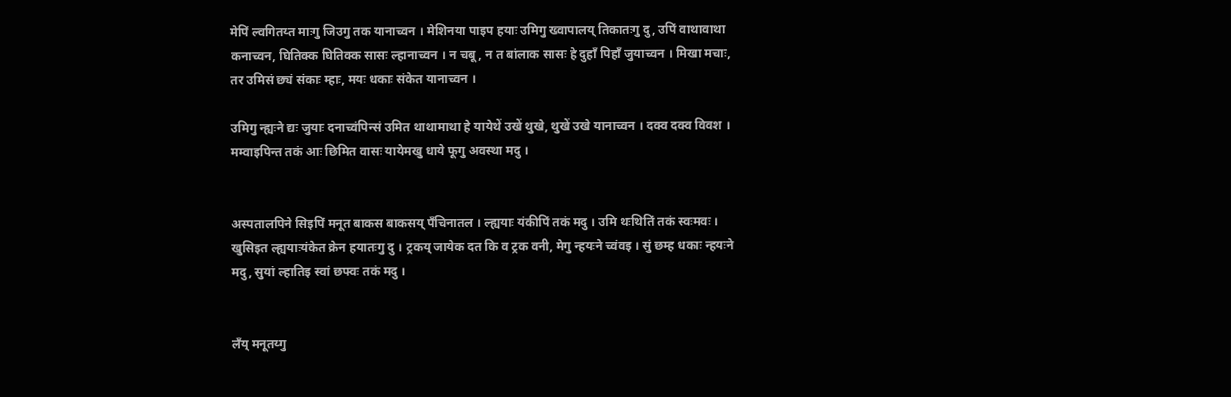मेपिं ल्वगितय्त माःगु जिउगु तक यानाच्वन । मेशिनया पाइप हयाः उमिगु ख्वापालय् तिकातःगु दु, उपिं वाथावाथा कनाच्वन, घितिक्क घितिक्क सासः ल्हानाच्वन । न चबू, न त बांलाक सासः हे दुहाँ पिहाँ जुयाच्वन । मिखा मचाः, तर उमिसं छ्यं संकाः म्हाः, मयः धकाः संकेत यानाच्वन ।

उमिगु न्ह्यःने द्यः जुयाः दनाच्वंपिन्सं उमित थाथामाथा हे यायेथें उखें थुखे, थुखें उखे यानाच्वन । दक्व दक्व विवश । मम्वाइपिन्त तकं आः छिमित वासः यायेमखु धाये फूगु अवस्था मदु ।


अस्पतालपिने सिइपिं मनूत बाकस बाकसय् पँचिनातल । ल्ह्ययाः यंकीपिं तकं मदु । उमि थःथितिं तकं स्वःमवः । खुसिइत ल्ह्ययाःयंकेत क्रेन हयातःगु दु । ट्रकय् जायेक दत कि व ट्रक वनी, मेगु न्हयःने च्वंवइ । सुं छम्ह धकाः न्हयःने मदु, सुयां ल्हातिइ स्वां छफ्वः तकं मदु ।


लँय् मनूतय्गु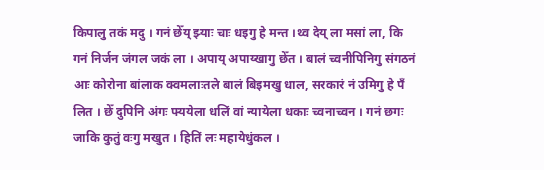किपालु तकं मदु । गनं छेँय् झ्याः चाः धइगु हे मन्त ।थ्व देय् ला मसां ला, कि गनं निर्जन जंगल जकं ला । अपाय् अपाय्खागु छेँत । बालं च्वनीपिनिगु संगठनं आः कोरोना बांलाक क्वमलाःतले बालं बिइमखु धाल, सरकारं नं उमिगु हे पँ लित । छेँ दुपिनि अंगः फ्ययेला धलिं वां न्यायेला धकाः च्वनाच्वन । गनं छगः जाकि कुतुं वःगु मखुत । हितिं लः महायेधुंकल ।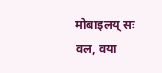मोबाइलय् सः वल, वया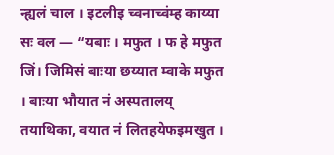न्ह्यलं चाल । इटलीइ च्वनाच्वंम्ह काय्या सः वल — “यबाः । मफुत । फ हे मफुत जिं। जिमिसं बाःया छय्यात म्वाके मफुत । बाःया भौयात नं अस्पतालय् तयाथिका, वयात नं लितहयेफइमखुत ।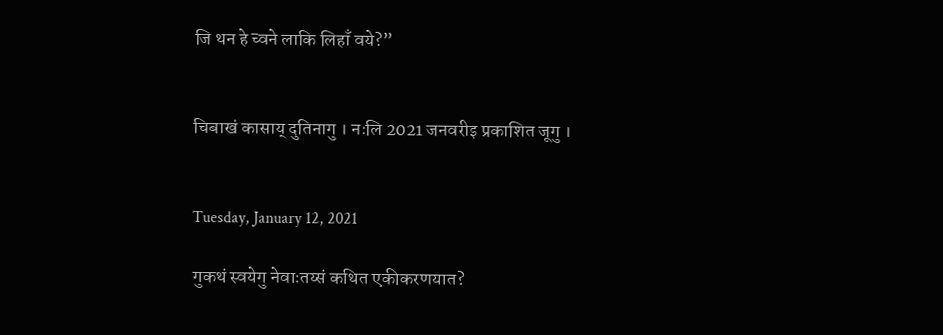जि थन हे च्वने लाकि लिहाँ वये?”


चिबाखं कासाय् दुतिनागु । नःलि 2021 जनवरीइ प्रकाशित जूगु ।


Tuesday, January 12, 2021

गुकथं स्वयेगु नेवाःतय्सं कथित एकीकरणयात?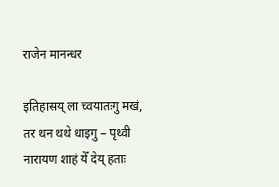राजेन मानन्धर

इतिहासय् ला च्वयातःगु मखं, तर थन थथे धाइगु – पृथ्वी नारायण शाहं येँ देय् हताः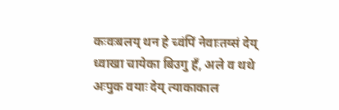कःवःबलय् थन हे च्वंपिं नेवाःतय्सं देय् ध्वाखा चायेका बिउगु हँ, अले व थथे अःपुक वयाः देय् त्याकाकाल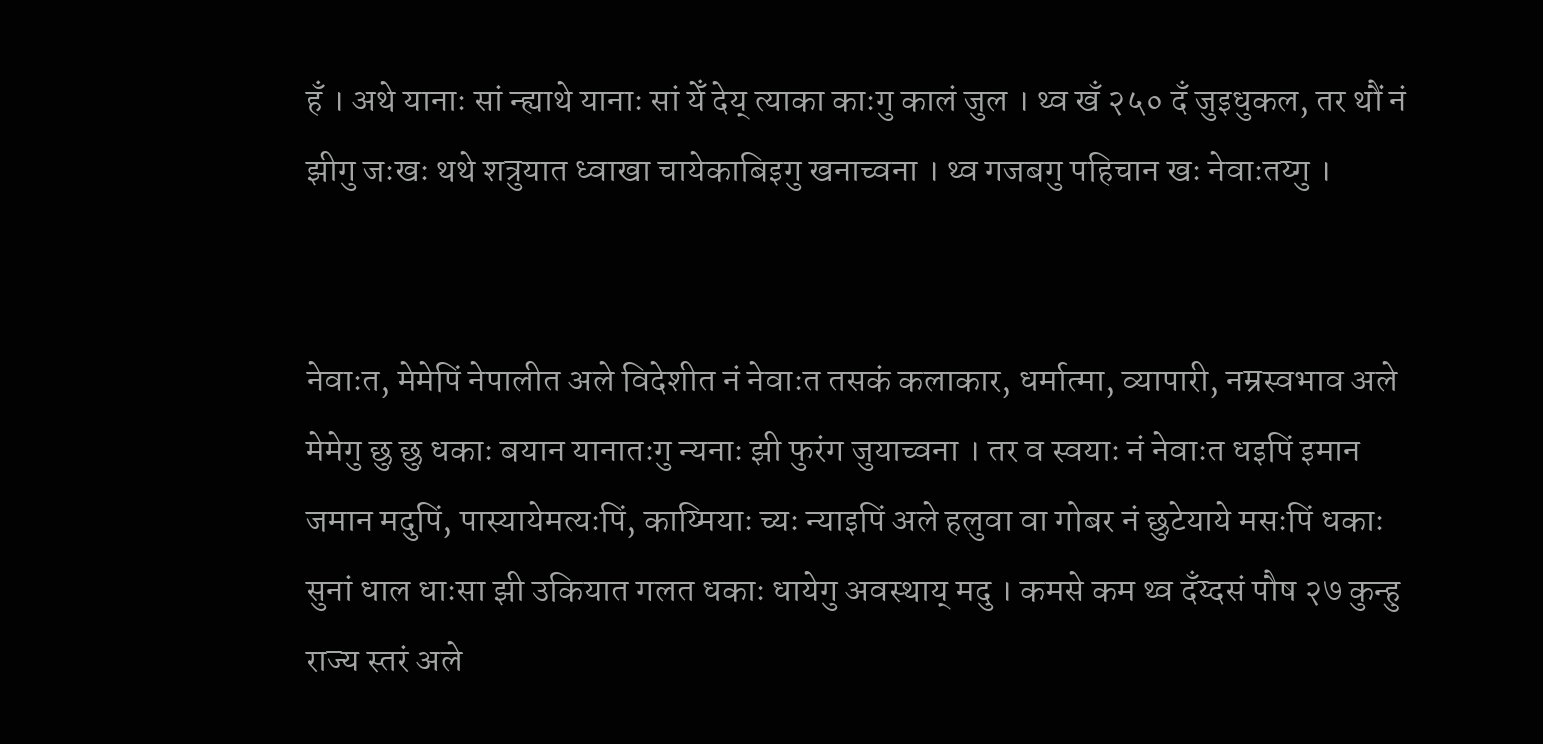हँ । अथे यानाः सां न्ह्याथे यानाः सां येँ देय् त्याका काःगु कालं जुल । थ्व खँ २५० दँ जुइधुकल, तर थौं नं झीगु जःखः थथे शत्रुयात ध्वाखा चायेकाबिइगु खनाच्वना । थ्व गजबगु पहिचान खः नेवाःतय्गु ।


नेवाःत, मेमेपिं नेपालीत अले विदेशीत नं नेवाःत तसकं कलाकार, धर्मात्मा, व्यापारी, नम्रस्वभाव अले मेमेगु छु छु धकाः बयान यानातःगु न्यनाः झी फुरंग जुयाच्वना । तर व स्वयाः नं नेवाःत धइपिं इमान जमान मदुपिं, पास्यायेमत्यःपिं, काय्मियाः च्यः न्याइपिं अले हलुवा वा गोबर नं छुटेयाये मसःपिं धकाः सुनां धाल धाःसा झी उकियात गलत धकाः धायेगु अवस्थाय् मदु । कमसे कम थ्व दँय्दसं पौष २७ कुन्हु राज्य स्तरं अले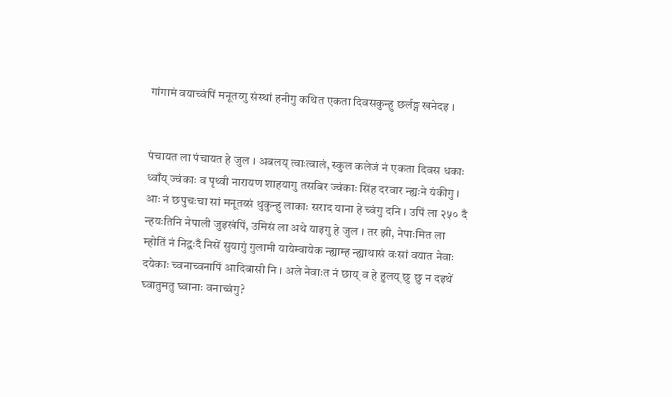गांगामं वयाच्वंपिं मनूतय्गु संस्थां हनीगु कथित एकता दिवसकुन्हु छर्लङ्ग खनेदइ ।


पंचायत ला पंचायत हे जुल । अबलय् त्वाःत्वालं, स्कुल कलेजं नं एकता दिवस धकाः ध्वाँय् ज्वंकाः व पृथ्वी नारायण शाहयागु तसबिर ज्वंकाः सिंह दरवार न्ह्यःने यंकीगु । आः नं छपुचःचा सां मनूतय्सं थुकुन्हु लाकाः सराद याना हे च्वंगु दनि । उपिं ला २५० दँ न्हयःतिनि नेपाली जुइखंपिं, उमिसं ला अथे याइगु हे जुल । तर झी, नेपाःमित ला म्होतिं नं निद्वःदँ निसें सुयागुं गुलामी यायेम्वायेक न्ह्याम्ह न्ह्याथासं वःसां वयात नेवाः दयेकाः च्वनाच्वनापिं आदिबासी नि । अले नेवाःत नं छाय् व हे हुलय् छु छु न दइथें घ्वातुमतु घ्वानाः वनाच्वंगु?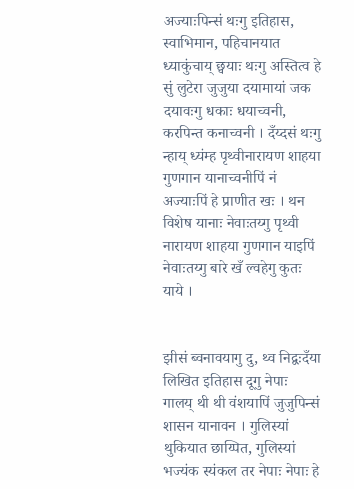अज्याःपिन्सं थःगु इतिहास, स्वाभिमान, पहिचानयात ध्याकुंचाय् छ्वयाः थःगु अस्तित्व हे सुं लुटेरा जुजुया दयामायां जक दयावःगु धकाः धयाच्वनी, करपिन्त कनाच्वनी । दँय्दसं थःगु न्हाय् ध्यंम्ह पृथ्वीनारायण शाहया गुणगान यानाच्वनीपिं नं अज्याःपिं हे प्राणीत खः । थन विशेष यानाः नेवाःतय्गु पृथ्वी नारायण शाहया गुणगान याइपिं नेवाःतय्गु बारे खँ ल्वहेगु कुतः याये ।


झीसं ब्वनावयागु दु, थ्व निद्वःदँया लिखित इतिहास दूगु नेपाः गालय् थी थी वंशयापिं जुजुपिन्सं शासन यानावन । गुलिस्यां थुकियात छाय्पित, गुलिस्यां भज्यंक स्यंकल तर नेपाः नेपाः हे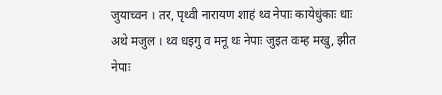जुयाच्वन । तर, पृथ्वी नारायण शाहं थ्व नेपाः कायेधुंकाः धाः अथे मजुल । थ्व धइगु व मनू थः नेपाः जुइत वःम्ह मखु, झीत नेपाः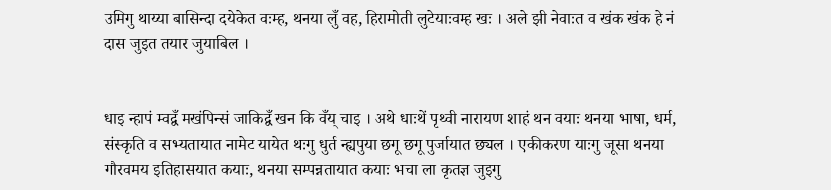उमिगु थाय्या बासिन्दा दयेकेत वःम्ह, थनया लुँ वह, हिरामोती लुटेयाःवम्ह खः । अले झी नेवाःत व खंक खंक हे नं दास जुइत तयार जुयाबिल ।


धाइ न्हापं म्वद्वँ मखंपिन्सं जाकिद्वँ खन कि वँय् चाइ । अथे धाःथें पृथ्वी नारायण शाहं थन वयाः थनया भाषा, धर्म, संस्कृति व सभ्यतायात नामेट यायेत थःगु धुर्त न्ह्यपुया छगू छगू पुर्जायात छ्यल । एकीकरण याःगु जूसा थनया गौरवमय इतिहासयात कयाः, थनया सम्पन्नतायात कयाः भचा ला कृतज्ञ जुइगु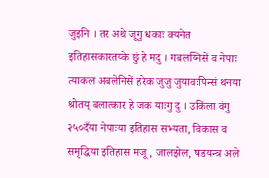जुइनि । तर अथे जूगु धकाः क्यनेत इतिहासकारतय्के छुं हे मदु । गबलय्निसें व नेपाः त्याकल अबलेनिसें हरेक जुजु जुयावःपिन्सं थनया श्रोतय् बलात्कार हे जक याःगु दु । उकिंला वंगु २५०दँया नेपाःया इतिहास सभ्यता, विकास व समृद्धिया इतिहास मजू, जालझेल, षडयन्त्र अले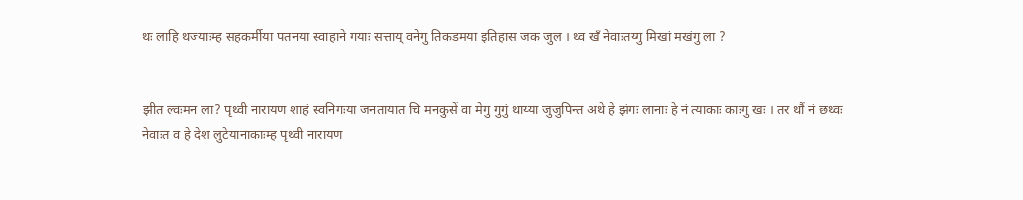थः लाहि थज्याःम्ह सहकर्मीया पतनया स्वाहाने गयाः सत्ताय् वनेगु तिकडमया इतिहास जक जुल । थ्व खँ नेवाःतय्गु मिखां मखंगु ला ?


झीत ल्वःमन ला? पृथ्वी नारायण शाहं स्वनिगःया जनतायात चि मनकुसें वा मेगु गुगुं थाय्या जुजुपिन्त अथे हे झंगः लानाः हे नं त्याकाः काःगु खः । तर थौं नं छथ्वः नेवाःत व हे देश लुटेयानाकाःम्ह पृथ्वी नारायण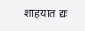शाहयात द्यः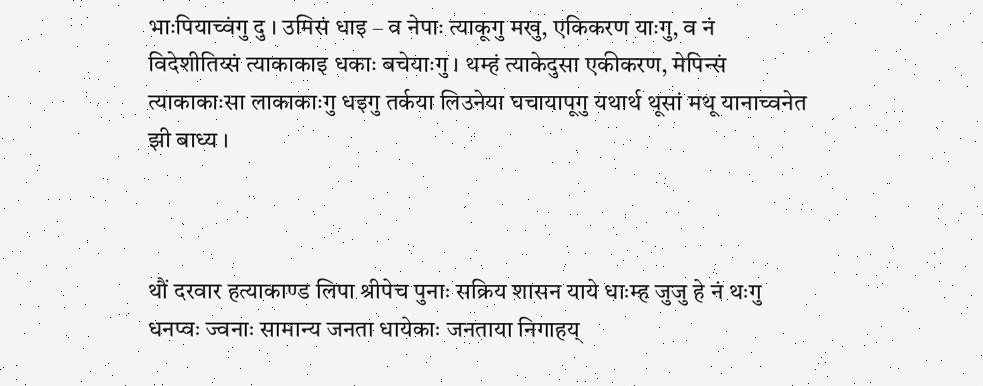भाःपियाच्वंगु दु । उमिसं धाइ – व नेपाः त्याकूगु मखु, एकिकरण याःगु, व नं विदेशीतिय्सं त्याकाकाइ धकाः बचेयाःगु । थम्हं त्याकेदुसा एकीकरण, मेपिन्सं त्याकाकाःसा लाकाकाःगु धइगु तर्कया लिउनेया घचायापूगु यथार्थ थूसां मथू यानाच्वनेत झी बाध्य ।



थौं दरवार हत्याकाण्ड लिपा श्रीपेच पुनाः सक्रिय शासन याये धाःम्ह जुजु हे नं थःगु धनप्वः ज्वनाः सामान्य जनता धायेकाः जनताया निगाहय्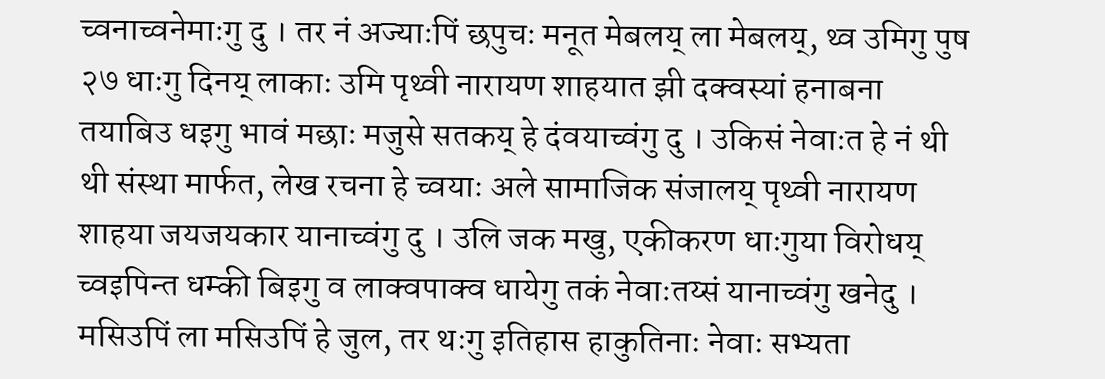च्वनाच्वनेमाःगु दु । तर नं अज्याःपिं छपुचः मनूत मेबलय् ला मेबलय्, थ्व उमिगु पुष २७ धाःगु दिनय् लाकाः उमि पृथ्वी नारायण शाहयात झी दक्वस्यां हनाबना तयाबिउ धइगु भावं मछाः मजुसे सतकय् हे दंवयाच्वंगु दु । उकिसं नेवाःत हे नं थी थी संस्था मार्फत, लेख रचना हे च्वयाः अले सामाजिक संजालय् पृथ्वी नारायण शाहया जयजयकार यानाच्वंगु दु । उलि जक मखु, एकीकरण धाःगुया विरोधय् च्वइपिन्त धम्की बिइगु व लाक्वपाक्व धायेगु तकं नेवाःतय्सं यानाच्वंगु खनेदु । मसिउपिं ला मसिउपिं हे जुल, तर थःगु इतिहास हाकुतिनाः नेवाः सभ्यता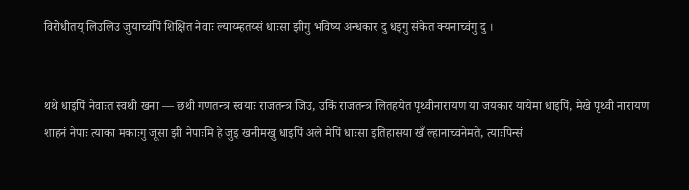विरोधीतय् लिउलिउ जुयाच्वंपिं शिक्षित नेवाः ल्याय्म्हतय्सं धाःसा झीगु भविष्य अन्धकार दु धइगु संकेत क्यनाच्वंगु दु ।


थथे धाइपिं नेवाःत स्वथी खना — छथी गणतन्त्र स्वयाः राजतन्त्र जिउ, उकिं राजतन्त्र लितहयेत पृथ्वीनारायण या जयकार यायेमा धाइपिं, मेखे पृथ्वी नारायण शाहनं नेपाः त्याका मकाःगु जूसा झी नेपाःमि हे जुइ खनीमखु धाइपिं अले मेपिं धाःसा इतिहासया खँ ल्हानाच्वनेमते, त्याःपिन्सं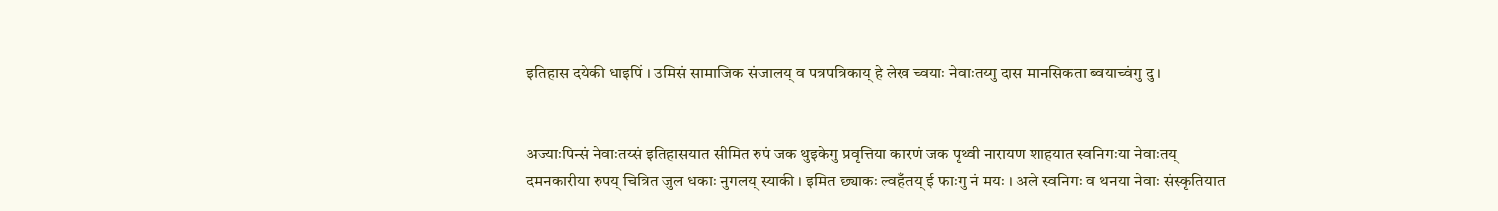इतिहास दयेकी धाइपिं । उमिसं सामाजिक संजालय् व पत्रपत्रिकाय् हे लेख च्वयाः नेवाःतय्गु दास मानसिकता ब्वयाच्वंगु दु ।


अज्याःपिन्सं नेवाःतय्सं इतिहासयात सीमित रुपं जक थुइकेगु प्रवृत्तिया कारणं जक पृथ्वी नारायण शाहयात स्वनिगःया नेवाःतय् दमनकारीया रुपय् चित्रित जुल धकाः नुगलय् स्याकी । इमित छ्याकः ल्वहँतय् ई फाःगु नं मयः । अले स्वनिगः व थनया नेवाः संस्कृतियात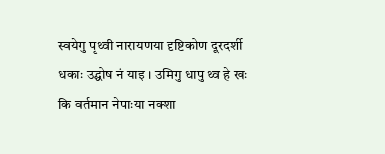स्वयेगु पृथ्वी नारायणया दृष्टिकोण दूरदर्शी धकाः उद्घोष नं याइ । उमिगु धापु थ्व हे खः कि वर्तमान नेपाःया नक्शा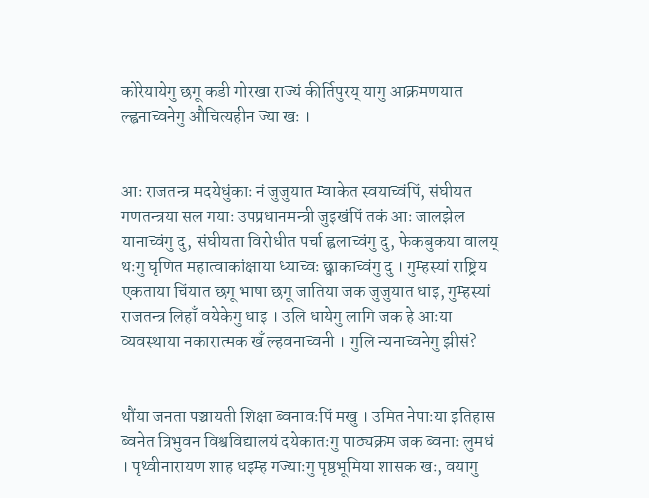कोरेयायेगु छगू कडी गोरखा राज्यं कीर्तिपुरय् यागु आक्रमणयात ल्ह्वनाच्वनेगु औचित्यहीन ज्या खः ।


आः राजतन्त्र मदयेधुंकाः नं जुजुयात म्वाकेत स्वयाच्वंपिं, संघीयत गणतन्त्रया सल गयाः उपप्रधानमन्त्री जुइखंपिं तकं आः जालझेल यानाच्वंगु दु, संघीयता विरोधीत पर्चा ह्वलाच्वंगु दु, फेकबुकया वालय् थःगु घृणित महात्वाकांक्षाया ध्याच्वः छ्वाकाच्वंगु दु । गुम्हस्यां राष्ट्रिय एकताया चिंयात छगू भाषा छगू जातिया जक जुजुयात धाइ, गुम्हस्यां राजतन्त्र लिहाँ वयेकेगु धाइ । उलि धायेगु लागि जक हे आःया व्यवस्थाया नकारात्मक खँ ल्हवनाच्वनी । गुलि न्यनाच्वनेगु झीसं?


थौंया जनता पञ्चायती शिक्षा ब्वनावःपिं मखु । उमित नेपाःया इतिहास ब्वनेत त्रिभुवन विश्वविद्यालयं दयेकातःगु पाठ्यक्रम जक ब्वनाः लुमधं । पृथ्वीनारायण शाह धइम्ह गज्याःगु पृष्ठभूमिया शासक खः, वयागु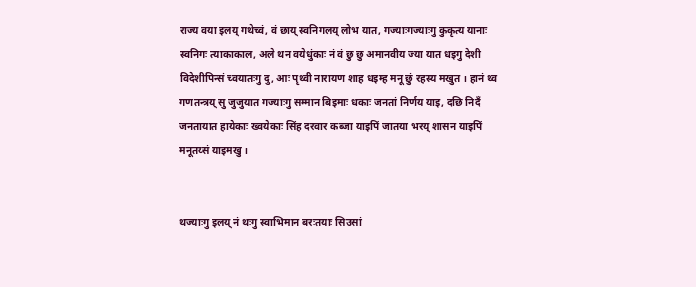राज्य वया इलय् गथेच्वं, वं छाय् स्वनिगलय् लोभ यात, गज्याःगज्याःगु कुकृत्य यानाः स्वनिगः त्याकाकाल, अले थन वयेधुंकाः नं वं छु छु अमानवीय ज्या यात धइगु देशी विदेशीपिन्सं च्वयातःगु दु, आः पृथ्वी नारायण शाह धइम्ह मनू छुं रहस्य मखुत । हानं थ्व गणतन्त्रय् सु जुजुयात गज्याःगु सम्मान बिइमाः धकाः जनतां निर्णय याइ, दछि निदँ जनतायात हायेकाः ख्वयेकाः सिंह दरवार कब्जा याइपिं जातया भरय् शासन याइपिं मनूतय्सं याइमखु ।


थज्याःगु इलय् नं थःगु स्वाभिमान बरःतयाः सिउसां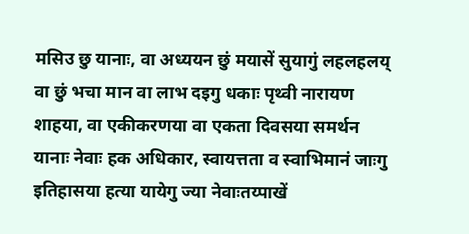मसिउ छु यानाः, वा अध्ययन छुं मयासें सुयागुं लहलहलय् वा छुं भचा मान वा लाभ दइगु धकाः पृथ्वी नारायण शाहया, वा एकीकरणया वा एकता दिवसया समर्थन यानाः नेवाः हक अधिकार, स्वायत्तता व स्वाभिमानं जाःगु इतिहासया हत्या यायेगु ज्या नेवाःतय्पाखें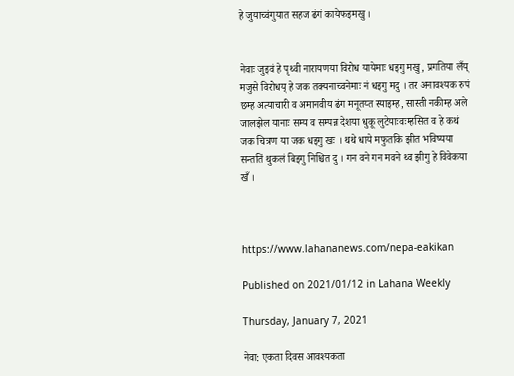हे जुयाच्वंगुयात सहज ढंगं कायेफइमखु ।


नेवाः जुइवं हे पृथ्वी नारायणया विरोध यायेमाः धइगु मखु, प्रगतिया लँय् मजुसे विरोधय् हे जक तक्यनाच्वनेमाः नं धइगु मदु । तर अनावश्यक रुपं छम्ह अत्याचारी व अमानवीय ढंग मनूतय्त स्याइम्ह, सास्ती नकीम्ह अले जालझेल यानाः सम्य व सम्पन्न देशया धुकू लुटेयाःवःम्हसित व हे कथं जक चित्रण या जक धइगु खः । थथे धाये मफुतकि झीत भविष्यया सन्ततिं थुकलं बिइगु निश्चित दु । गन वने गन मवने थ्व झीगु हे विवेकया खँ ।



https://www.lahananews.com/nepa-eakikan

Published on 2021/01/12 in Lahana Weekly

Thursday, January 7, 2021

नेवा: एकता दिवस आवश्यकता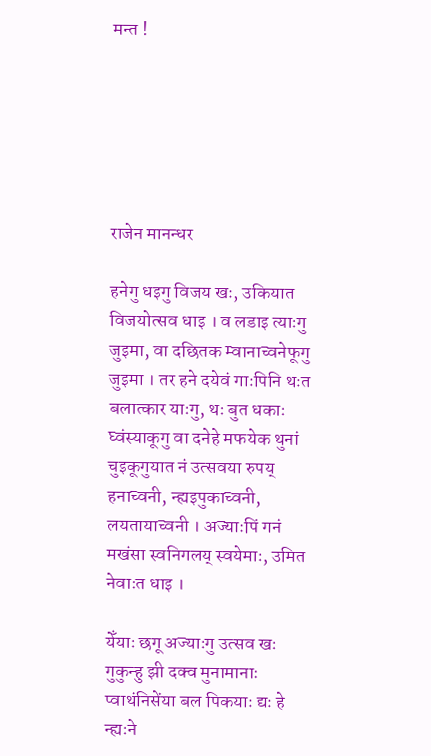मन्त !






राजेन मानन्धर

हनेगु धइगु विजय खः, उकियात विजयोत्सव धाइ । व लडाइ त्याःगु जुइमा, वा दछितक म्वानाच्वनेफूगु जुइमा । तर हने दयेवं गाःपिनि थःत बलात्कार याःगु, थः बुत धकाः घ्वंस्याकूगु वा दनेहे मफयेक थुनां चुइकूगुयात नं उत्सवया रुपय् हनाच्वनी, न्ह्यइपुकाच्वनी, लयतायाच्वनी । अज्याःपिं गनं मखंसा स्वनिगलय् स्वयेमाः, उमित नेवाःत धाइ ।

येँयाः छगू अज्याःगु उत्सव खः गुकुन्हु झी दक्व मुनामानाः प्वाथंनिसेंया बल पिकयाः द्यः हे न्ह्यःने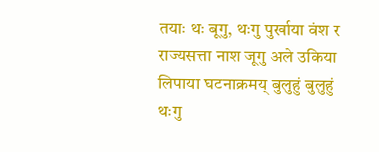तयाः थः बूगु, थःगु पुर्खाया वंश र राज्यसत्ता नाश जूगु अले उकिया लिपाया घटनाक्रमय् बुलुहुं बुलुहुं थःगु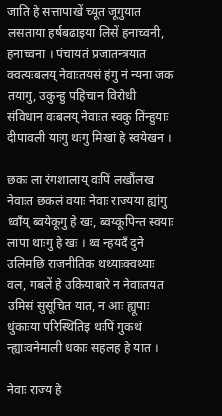जाति हे सत्तापाखें च्यूत जूगुयात लसताया हर्षबढाइया लिसें हनाच्वनी, हनाच्वना । पंचायतं प्रजातन्त्रयात क्वत्यःबलय् नेवाःतयसं हंगु नं न्यना जक तयागु, उकुन्हु पहिचान विरोधी संविधान वःबलय् नेवाःत स्वकु तिंन्हुयाः दीपावली याःगु थःगु मिखां हे स्वयेखन ।

छकः ला रंगशालाय् वःपिं लखौंलख नेवाःत छकलं वयाः नेवाः राज्यया ह्यांगु ध्वाँय् ब्वयेकूगु हे खः, ब्वय्कूपिन्त स्वयाः लापा थाःगु हे खः । थ्व न्हयदँ दुने उलिमछि राजनीतिक थथ्याःक्वथ्याः वल, गबलें हे उकियाबारे न नेवाःतयत उमिसं सुसूचित यात, न आः ह्यूपाः धुंकाःया परिस्थितिइ थःपिं गुकथं न्ह्याःवनेमाली धकाः सहलह हे यात ।

नेवाः राज्य हे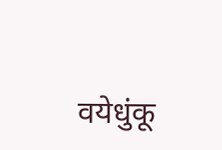वयेधुंकू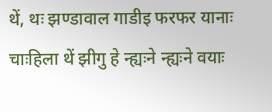थें, थः झण्डावाल गाडीइ फरफर यानाः चाःहिला थें झीगु हे न्ह्यःने न्ह्यःने वयाः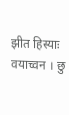झीत हिस्याः वयाच्वन । छु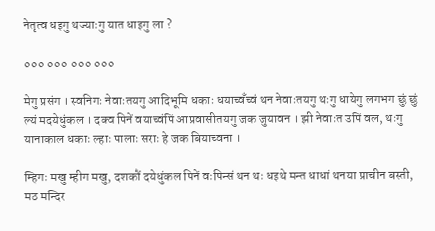नेतृत्व धइगु थज्याःगु यात धाइगु ला ?

००० ००० ००० ०००

मेगु प्रसंग । स्वनिगः नेवाःतयगु आदिभूमि धकाः धयाच्वँच्वं थन नेवाःतयगु थःगु धायेगु लगभग छुं छुं ल्यं मदयेधुंकल । दक्व पिनें वयाच्वंपिं आप्रवासीतयगु जक जुयावन । झी नेवाःत उपिं वल, थःगु यानाकाल धकाः ल्हाः पालाः सराः हे जक बियाच्वना ।

म्हिगः मखु म्हीग मखु, दशकौं दयेधुंकल पिनें वःपिन्सं थन थः धइथे मन्त धाधां थनया प्राचीन बस्ती, मठ मन्दिर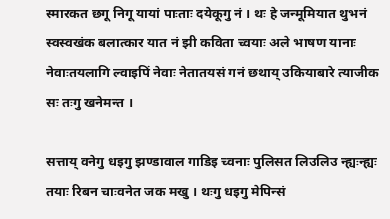स्मारकत छगू निगू यायां पाःताः दयेकूगु नं । थः हे जन्मूमियात थुभनं स्वस्वखंक बलात्कार यात नं झी कविता च्वयाः अले भाषण यानाः नेवाःतयलागि ल्वाइपिं नेवाः नेतातयसं गनं छथाय् उकियाबारे त्याजीक सः तःगु खनेमन्त ।

सत्ताय् वनेगु धइगु झण्डावाल गाडिइ च्वनाः पुलिसत लिउलिउ न्ह्यःन्ह्यः तयाः रिबन चाःवनेत जक मखु । थःगु धइगु मेपिन्सं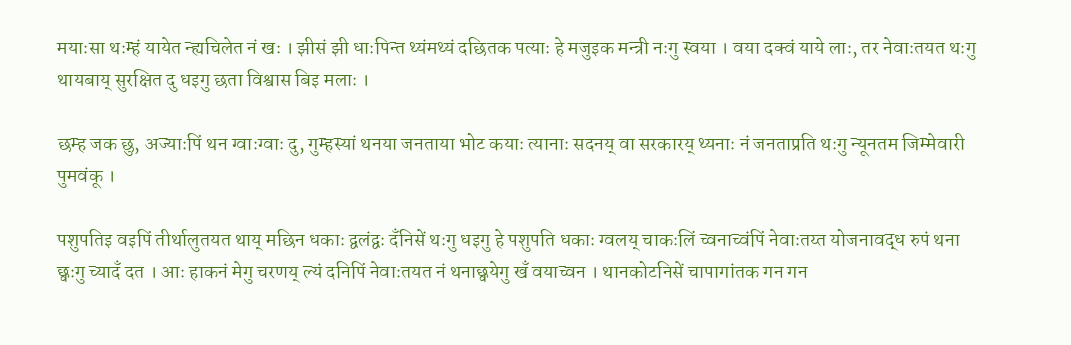मयाःसा थःम्हं यायेत न्ह्यचिलेत नं खः । झीसं झी धाःपिन्त थ्यंमथ्यं दछितक पत्याः हे मजुइक मन्त्री नःगु स्वया । वया दक्वं याये लाः, तर नेवाःतयत थःगु थायबाय् सुरक्षित दु धइगु छता विश्वास बिइ मलाः ।

छम्ह जक छु, अज्याःपिं थन ग्वाःग्वाः दु, गुम्हस्यां थनया जनताया भोट कयाः त्यानाः सदनय् वा सरकारय् थ्यनाः नं जनताप्रति थःगु न्यूनतम जिम्मेवारी पुमवंकू ।

पशुपतिइ वइपिं तीर्थालुतयत थाय् मछिन धकाः द्वलंद्वः दँनिसें थःगु धइगु हे पशुपति धकाः ग्वलय् चाकःलिं च्वनाच्वंपिं नेवाःतय्त योजनावद्ध रुपं थना छ्वःगु च्यादँ दत । आः हाकनं मेगु चरणय् ल्यं दनिपिं नेवाःतयत नं थनाछ्वयेगु खँ वयाच्वन । थानकोटनिसें चापागांतक गन गन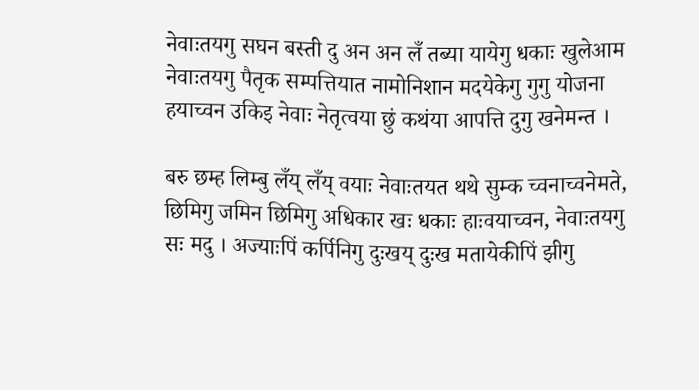नेवाःतयगु सघन बस्ती दु अन अन लँ तब्या यायेगु धकाः खुलेआम नेवाःतयगु पैतृक सम्पत्तियात नामोनिशान मदयेकेगु गुगु योजना हयाच्वन उकिइ नेवाः नेतृत्वया छुं कथंया आपत्ति दुगु खनेमन्त ।

बरु छम्ह लिम्बु लँय् लँय् वयाः नेवाःतयत थथे सुम्क च्वनाच्वनेमते, छिमिगु जमिन छिमिगु अधिकार खः धकाः हाःवयाच्वन, नेवाःतयगु सः मदु । अज्याःपिं कर्पिनिगु दुःखय् दुःख मतायेकीपिं झीगु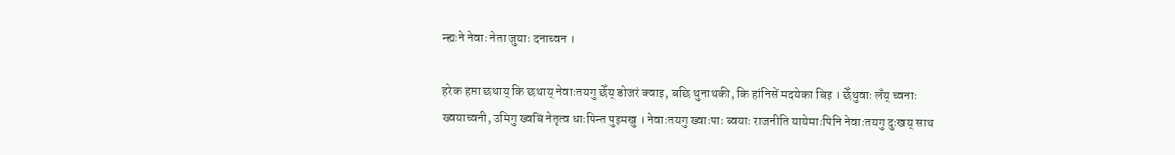न्ह्यःने नेवाः नेता जुयाः दनाच्वन ।

हरेक हप्ता छथाय् कि छथाय् नेवाःतयगु छेँय् डोजरं क्वाइ, बछि थुनाथकी, कि हांनिसें मदयेका बिइ । छेँथुवाः लँय् च्वनाः ख्वयाच्वनी, उमिगु ख्वबिं नेतृत्व धाःपिन्त पुइमखु । नेवाःतयगु ख्वाःपाः ब्वयाः राजनीति यायेमाःपिनि नेवाःतयगु दुःखय् साथ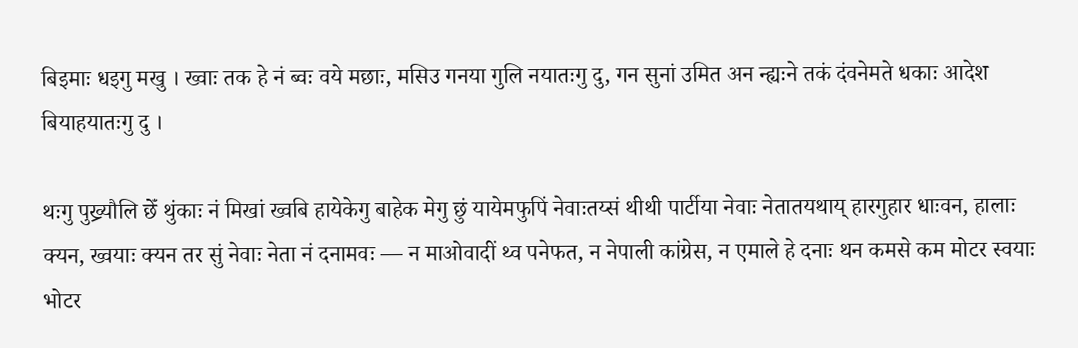बिइमाः धइगु मखु । ख्वाः तक हे नं ब्वः वये मछाः, मसिउ गनया गुलि नयातःगु दु, गन सुनां उमित अन न्ह्यःने तकं दंवनेमते धकाः आदेश बियाहयातःगु दु ।

थःगु पुख्र्यौलि छेँ थुंकाः नं मिखां ख्वबि हायेकेगु बाहेक मेगु छुं यायेमफुपिं नेवाःतय्सं थीथी पार्टीया नेवाः नेतातयथाय् हारगुहार धाःवन, हालाः क्यन, ख्वयाः क्यन तर सुं नेवाः नेता नं दनामवः — न माओवादीं थ्व पनेफत, न नेपाली कांग्रेस, न एमाले हे दनाः थन कमसे कम मोटर स्वयाः भोटर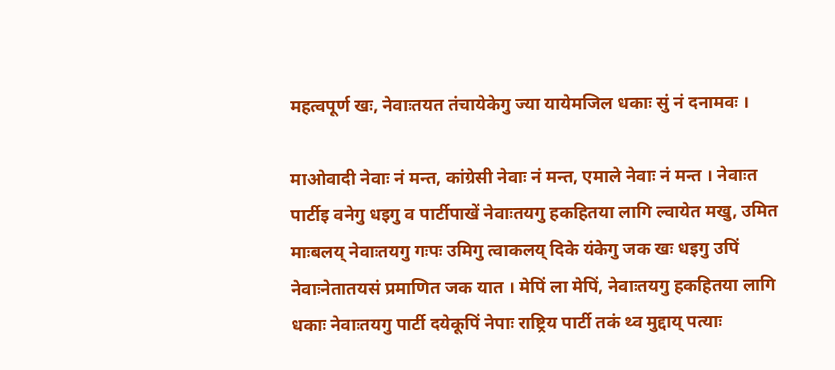महत्वपूर्ण खः, नेवाःतयत तंचायेकेगु ज्या यायेमजिल धकाः सुं नं दनामवः ।

माओवादी नेवाः नं मन्त, कांग्रेसी नेवाः नं मन्त, एमाले नेवाः नं मन्त । नेवाःत पार्टीइ वनेगु धइगु व पार्टीपाखें नेवाःतयगु हकहितया लागि ल्वायेत मखु, उमित माःबलय् नेवाःतयगु गःपः उमिगु त्वाकलय् दिके यंकेगु जक खः धइगु उपिं नेवाःनेतातयसं प्रमाणित जक यात । मेपिं ला मेपिं, नेवाःतयगु हकहितया लागि धकाः नेवाःतयगु पार्टी दयेकूपिं नेपाः राष्ट्रिय पार्टी तकं थ्व मुद्दाय् पत्याः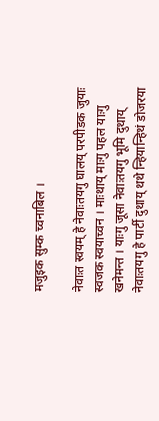मजुइक सुम्क च्वनाबिल ।

नेवाःत स्वयम् हे नेवाःतयगु घालय् परपीडक जुयाः स्वजक स्वयाच्वन । माःथाय् माःगु पहल याःगु खनेमन्त । याःगु जूसा नेवाःतयगु भूमि दुथाय् नेवाःतयगु हे पार्टी दुथाय् थथे न्हियान्हिथं डोजरया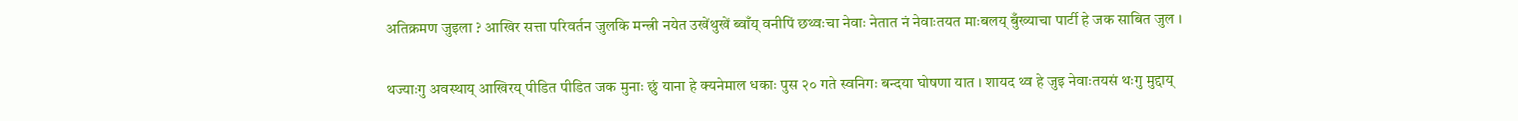अतिक्रमण जुइला ? आखिर सत्ता परिवर्तन जुलकि मन्त्री नयेत उखेंथुखें ब्वाँय् वनीपिं छथ्वःचा नेवाः नेतात नं नेवाःतयत माःबलय् बुँख्याचा पार्टी हे जक साबित जुल ।

थज्याःगु अवस्थाय् आखिरय् पीडित पीडित जक मुनाः छुं याना हे क्यनेमाल धकाः पुस २० गते स्वनिगः बन्दया घोषणा यात । शायद थ्व हे जुइ नेवाःतयसं थःगु मुद्दाय्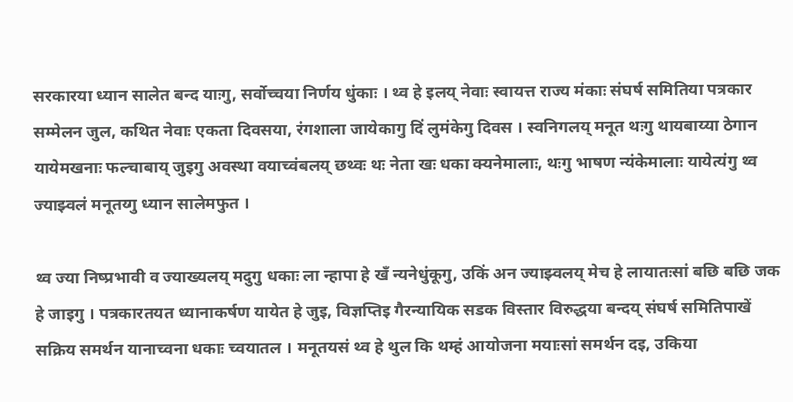सरकारया ध्यान सालेत बन्द याःगु, सर्वोच्चया निर्णय धुंकाः । थ्व हे इलय् नेवाः स्वायत्त राज्य मंकाः संघर्ष समितिया पत्रकार सम्मेलन जुल, कथित नेवाः एकता दिवसया, रंगशाला जायेकागु दिं लुमंकेगु दिवस । स्वनिगलय् मनूत थःगु थायबाय्या ठेगान यायेमखनाः फल्चाबाय् जुइगु अवस्था वयाच्वंबलय् छथ्वः थः नेता खः धका क्यनेमालाः, थःगु भाषण न्यंकेमालाः यायेत्यंगु थ्व ज्याझ्वलं मनूतय्गु ध्यान सालेमफुत ।

थ्व ज्या निष्प्रभावी व ज्याख्यलय् मदुगु धकाः ला न्हापा हे खँ न्यनेधुंकूगु, उकिं अन ज्याझ्वलय् मेच हे लायातःसां बछि बछि जक हे जाइगु । पत्रकारतयत ध्यानाकर्षण यायेत हे जुइ, विज्ञप्तिइ गैरन्यायिक सडक विस्तार विरुद्धया बन्दय् संघर्ष समितिपाखें सक्रिय समर्थन यानाच्वना धकाः च्वयातल । मनूतयसं थ्व हे थुल कि थम्हं आयोजना मयाःसां समर्थन दइ, उकिया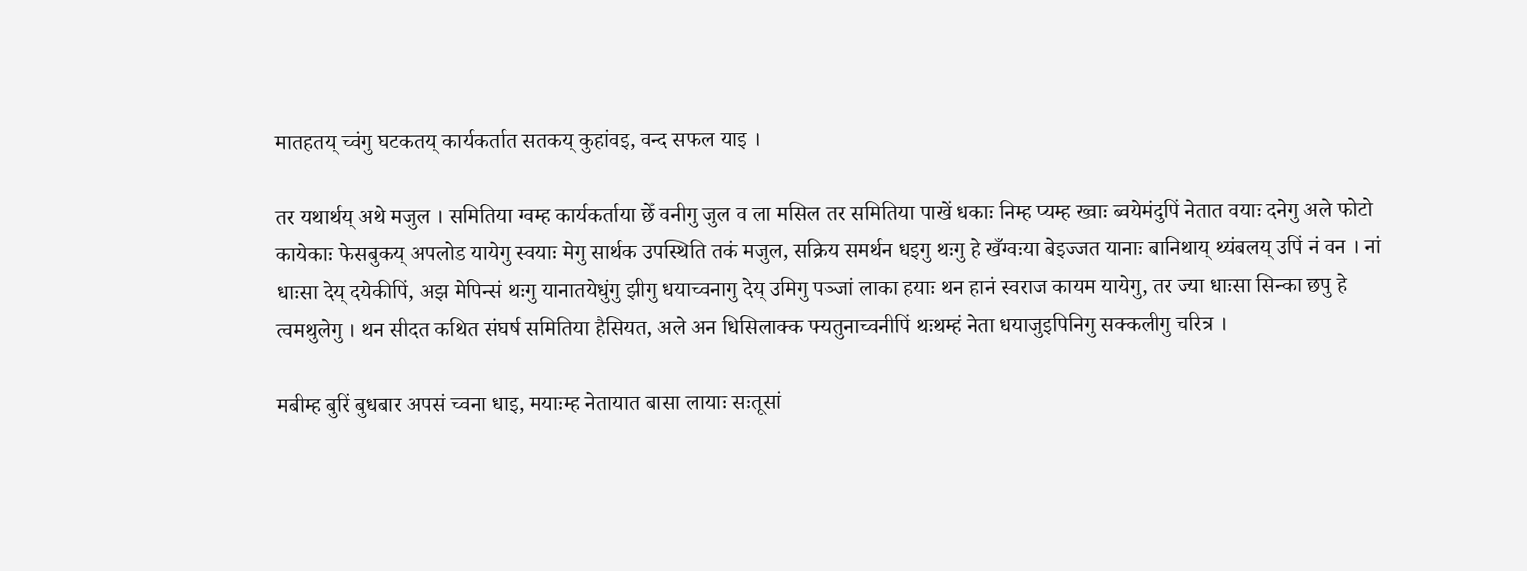मातहतय् च्वंगु घटकतय् कार्यकर्तात सतकय् कुहांवइ, वन्द सफल याइ ।

तर यथार्थय् अथे मजुल । समितिया ग्वम्ह कार्यकर्ताया छेँ वनीगु जुल व ला मसिल तर समितिया पाखें धकाः निम्ह प्यम्ह ख्वाः ब्वयेमंदुपिं नेतात वयाः दनेगु अले फोटो कायेकाः फेसबुकय् अपलोड यायेगु स्वयाः मेगु सार्थक उपस्थिति तकं मजुल, सक्रिय समर्थन धइगु थःगु हे खँग्वःया बेइज्जत यानाः बानिथाय् थ्यंबलय् उपिं नं वन । नां धाःसा देय् दयेकीपिं, अझ मेपिन्सं थःगु यानातयेधुंगु झीगु धयाच्वनागु देय् उमिगु पञ्जां लाका हयाः थन हानं स्वराज कायम यायेगु, तर ज्या धाःसा सिन्का छपु हे त्वमथुलेगु । थन सीदत कथित संघर्ष समितिया हैसियत, अले अन धिसिलाक्क फ्यतुनाच्वनीपिं थःथम्हं नेता धयाजुइपिनिगु सक्कलीगु चरित्र ।

मबीम्ह बुरिं बुधबार अपसं च्वना धाइ, मयाःम्ह नेतायात बासा लायाः सःतूसां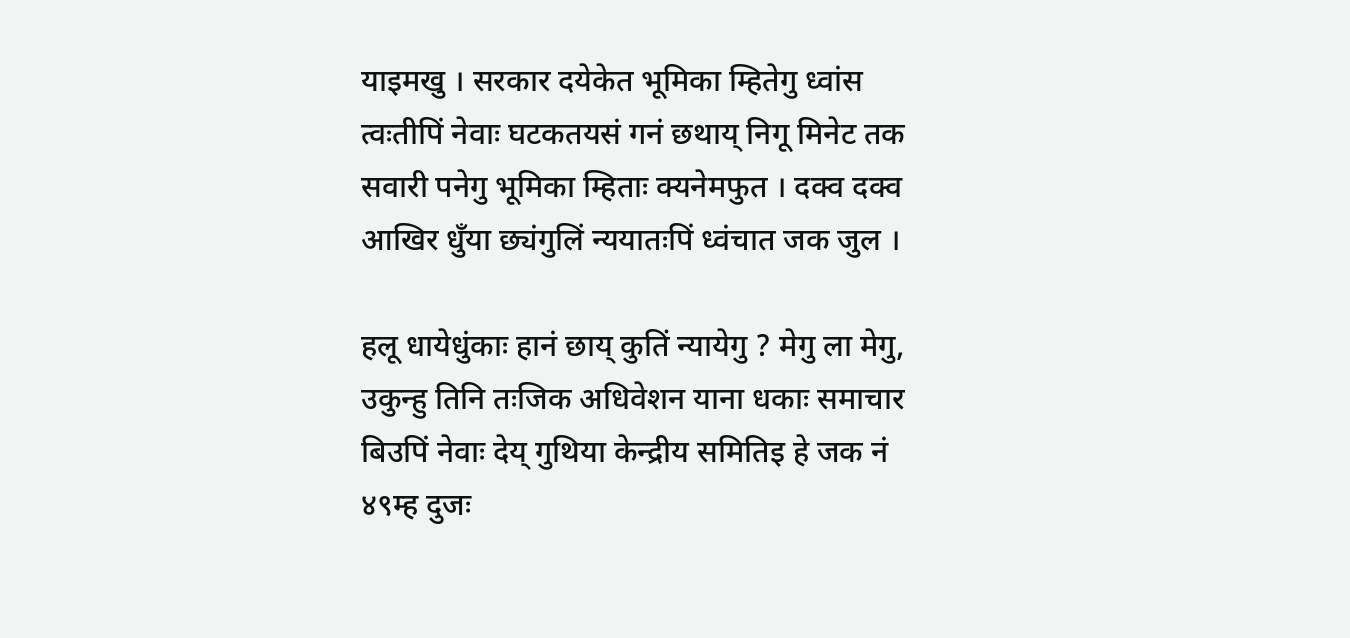याइमखु । सरकार दयेकेत भूमिका म्हितेगु ध्वांस त्वःतीपिं नेवाः घटकतयसं गनं छथाय् निगू मिनेट तक सवारी पनेगु भूमिका म्हिताः क्यनेमफुत । दक्व दक्व आखिर धुँया छ्यंगुलिं न्ययातःपिं ध्वंचात जक जुल ।

हलू धायेधुंकाः हानं छाय् कुतिं न्यायेगु ? मेगु ला मेगु, उकुन्हु तिनि तःजिक अधिवेशन याना धकाः समाचार बिउपिं नेवाः देय् गुथिया केन्द्रीय समितिइ हे जक नं ४९म्ह दुजः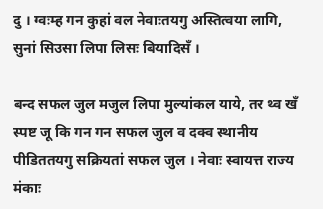दु । ग्वःम्ह गन कुहां वल नेवाःतयगु अस्तित्वया लागि, सुनां सिउसा लिपा लिसः बियादिसँ ।

बन्द सफल जुल मजुल लिपा मुल्यांकल याये, तर थ्व खँ स्पष्ट जू कि गन गन सफल जुल व दक्व स्थानीय पीडिततयगु सक्रियतां सफल जुल । नेवाः स्वायत्त राज्य मंकाः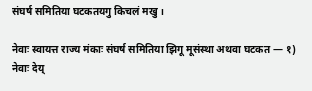संघर्ष समितिया घटकतयगु किचलं मखु ।

नेवाः स्वायत्त राज्य मंकाः संघर्ष समितिया झिगू मूसंस्था अथवा घटकत — १) नेवाः देय्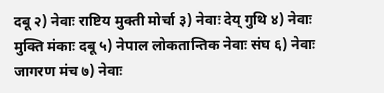दबू २) नेवाः राष्टिय मुक्ती मोर्चा ३) नेवाः देय् गुथि ४) नेवाः मुक्ति मंकाः दबू ५) नेपाल लोकतान्तिक नेवाः संघ ६) नेवाः जागरण मंच ७) नेवाः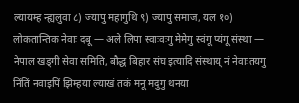ल्यायम्ह न्ह्यलुवा ८) ज्यापु महागुथि ९) ज्यापु समाज, यल १०) लोकतान्तिक नेवाः दबू — अले लिपा स्वाःवःगु मेमेगु स्वंगू प्यंगू संस्था — नेपाल खड्गी सेवा समिति, बौद्ध बिहार संघ इत्यादि संस्थाय् नं नेवाःतयगु निंतिं नवाइपिं झिम्हया ल्याखं तकं मनू मदुगु थनया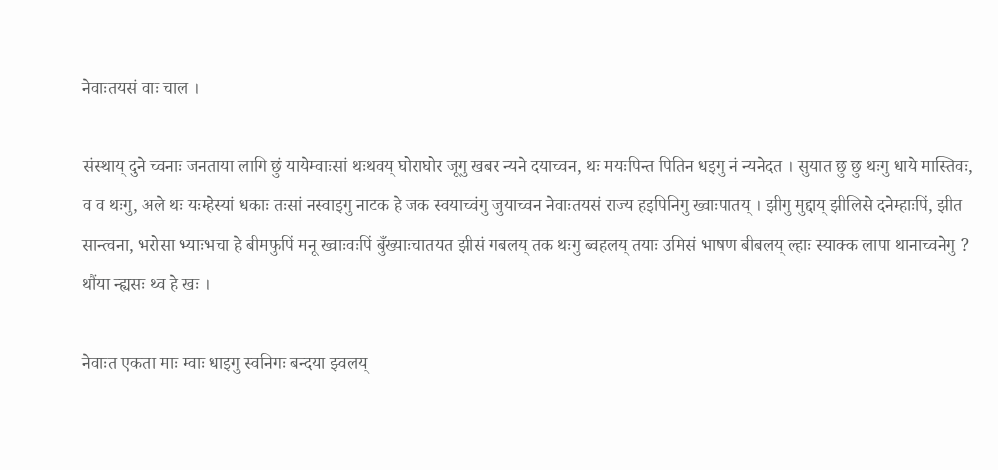नेवाःतयसं वाः चाल ।

संस्थाय् दुने च्वनाः जनताया लागि छुं यायेम्वाःसां थःथवय् घोराघोर जूगु खबर न्यने दयाच्वन, थः मयःपिन्त पितिन धइगु नं न्यनेदत । सुयात छु छु थःगु धाये मास्तिवः, व व थःगु, अले थः यःम्हेस्यां धकाः तःसां नस्वाइगु नाटक हे जक स्वयाच्वंगु जुयाच्वन नेवाःतयसं राज्य हइपिनिगु ख्वाःपातय् । झीगु मुद्दाय् झीलिसे दनेम्हाःपिं, झीत सान्त्वना, भरोसा भ्याःभचा हे बीमफुपिं मनू ख्वाःवःपिं बुँख्याःचातयत झीसं गबलय् तक थःगु ब्वहलय् तयाः उमिसं भाषण बीबलय् ल्हाः स्याक्क लापा थानाच्वनेगु ? थौंया न्ह्यसः थ्व हे खः ।

नेवाःत एकता माः म्वाः धाइगु स्वनिगः बन्दया झ्वलय्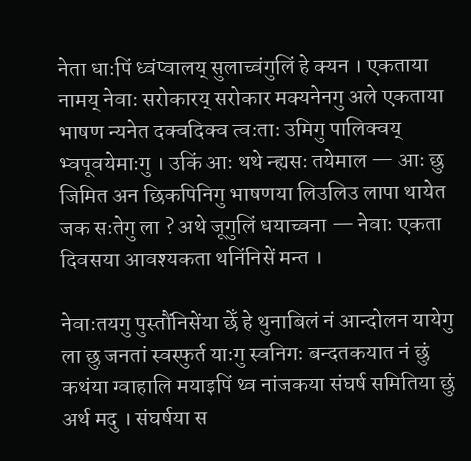नेता धाःपिं ध्वंप्वालय् सुलाच्वंगुलिं हे क्यन । एकताया नामय् नेवाः सरोकारय् सरोकार मक्यनेनगु अले एकताया भाषण न्यनेत दक्वदिक्व त्वःताः उमिगु पालिक्वय् भ्वपूवयेमाःगु । उकिं आः थथे न्ह्यसः तयेमाल — आः छु जिमित अन छिकपिनिगु भाषणया लिउलिउ लापा थायेत जक सःतेगु ला ? अथे जूगुलिं धयाच्वना — नेवाः एकता दिवसया आवश्यकता थनिंनिसें मन्त ।

नेवाःतयगु पुस्तौंनिसेंया छेँ हे थुनाबिलं नं आन्दोलन यायेगु ला छु जनतां स्वस्फुर्त याःगु स्वनिगः बन्दतकयात नं छुं कथंया ग्वाहालि मयाइपिं थ्व नांजकया संघर्ष समितिया छुं अर्थ मदु । संघर्षया स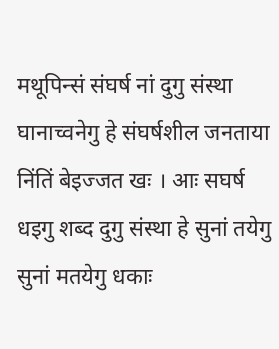मथूपिन्सं संघर्ष नां दुगु संस्था घानाच्वनेगु हे संघर्षशील जनताया निंतिं बेइज्जत खः । आः सघर्ष धइगु शब्द दुगु संस्था हे सुनां तयेगु सुनां मतयेगु धकाः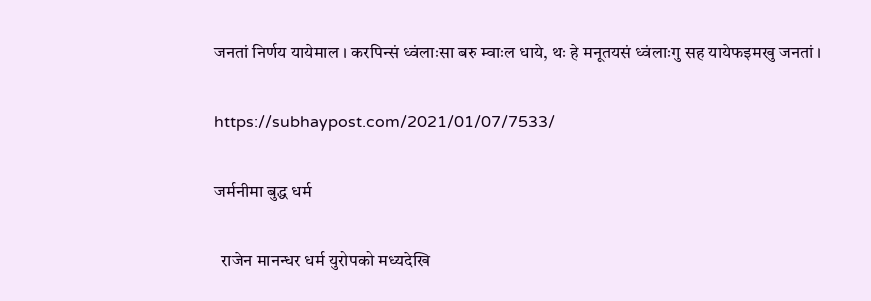जनतां निर्णय यायेमाल । करपिन्सं ध्वंलाःसा बरु म्वाःल धाये, थः हे मनूतयसं ध्वंलाःगु सह यायेफइमखु जनतां ।

https://subhaypost.com/2021/01/07/7533/

जर्मनीमा बुद्ध धर्म

  राजेन मानन्धर धर्म युरोपको मध्यदेखि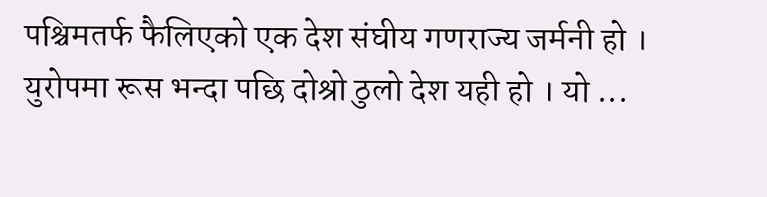पश्चिमतर्फ फैलिएको एक देश संघीय गणराज्य जर्मनी हो । युरोपमा रूस भन्दा पछि दोश्रो ठुलो देश यही हो । यो ...